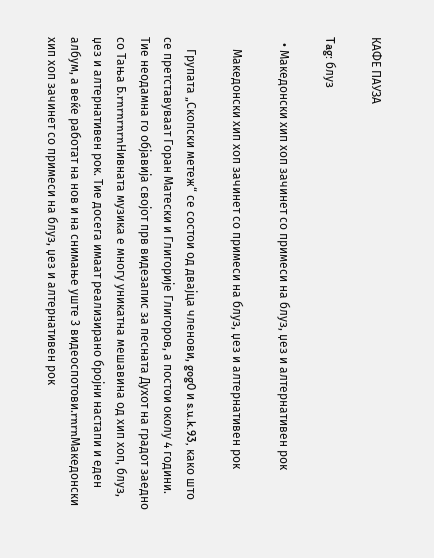КАФЕ ПАУЗА

Tag: блуз

  • Македонски хип хоп зачинет со примеси на блуз, џез и алтернативен рок

    Македонски хип хоп зачинет со примеси на блуз, џез и алтернативен рок

    Групата „Скопски метеж“ се состои од двајца членови, gog0 и s.u.k.93, како што се претставуваат Горан Матески и Глигорије Глигоров, а постои околу 4 години. Тие неодамна го објавија својот прв видезапис за песната Духот на градот заедно со Тања Б.rnrnrnrnНивната музика е многу уникатна мешавина од хип хоп, блуз, џез и алтернативен рок. Тие досега имаат реализирано бројни настапи и еден албум, а веќе работат на нов и на снимање уште 3 видеоспотови.rnrnМакедонски хип хоп зачинет со примеси на блуз, џез и алтернативен рок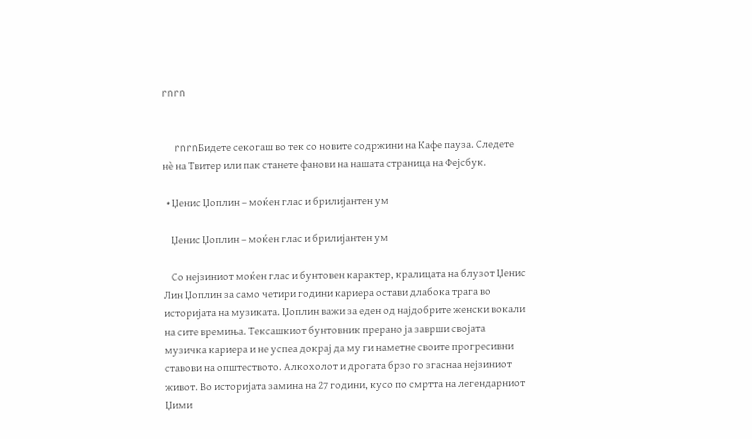rnrn


    rnrnБидете секогаш во тек со новите содржини на Кафе пауза. Следете нè на Твитер или пак станете фанови на нашата страница на Фејсбук.

  • Џенис Џоплин – моќен глас и брилијантен ум

    Џенис Џоплин – моќен глас и брилијантен ум

    Со нејзиниот моќен глас и бунтовен карактер, кралицата на блузот Џенис Лин Џоплин за само четири години кариера остави длабока трага во историјата на музиката. Џоплин важи за еден од најдобрите женски вокали на сите времиња. Тексашкиот бунтовник прерано ја заврши својата музичка кариера и не успеа докрај да му ги наметне своите прогресивни ставови на општеството. Алкохолот и дрогата брзо го згаснаа нејзиниот живот. Во историјата замина на 27 години, кусо по смртта на легендарниот Џими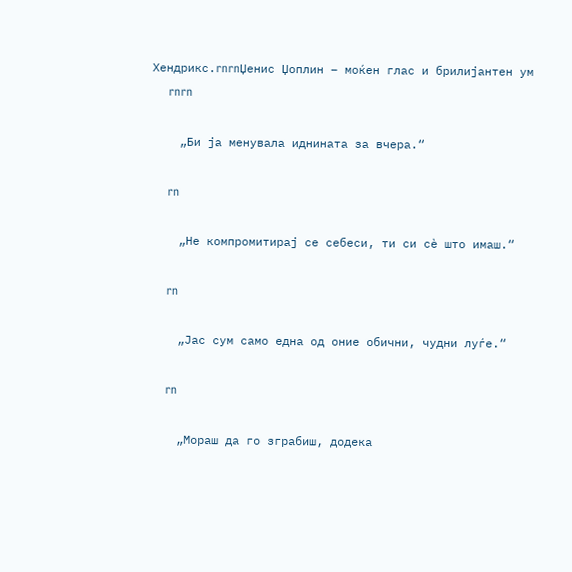Хендрикс.rnrnЏенис Џоплин – моќен глас и брилијантен ум
    rnrn

    „Би ја менувала иднината за вчера.“

    rn

    „Не компромитирај се себеси, ти си сè што имаш.“

    rn

    „Јас сум само една од оние обични, чудни луѓе.“

    rn

    „Мораш да го зграбиш, додека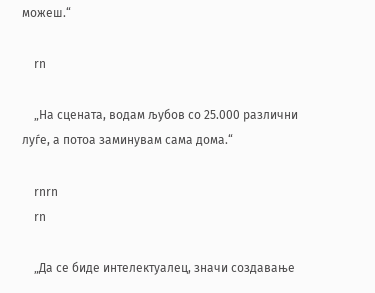можеш.“

    rn

    „На сцената, водам љубов со 25.000 различни луѓе, а потоа заминувам сама дома.“

    rnrn
    rn

    „Да се биде интелектуалец, значи создавање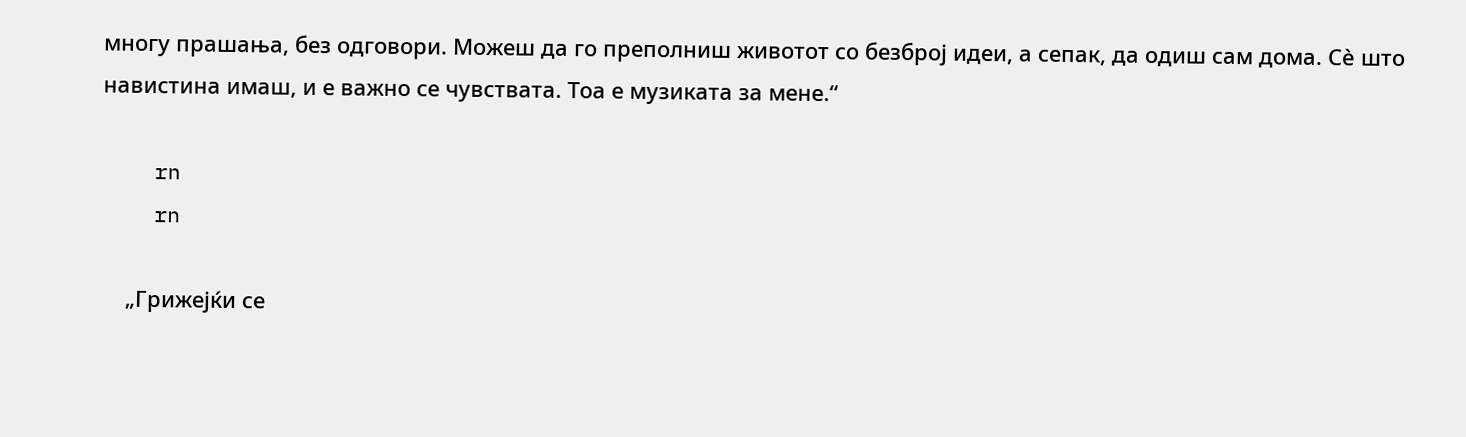многу прашања, без одговори. Можеш да го преполниш животот со безброј идеи, а сепак, да одиш сам дома. Сè што навистина имаш, и е важно се чувствата. Тоа е музиката за мене.“

    rn
    rn

    „Грижејќи се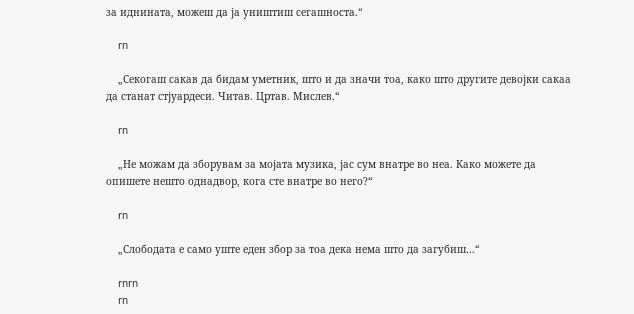за иднината, можеш да ја уништиш сегашноста.“

    rn

    „Секогаш сакав да бидам уметник, што и да значи тоа, како што другите девојки сакаа да станат стјуардеси. Читав. Цртав. Мислев.“

    rn

    „Не можам да зборувам за мојата музика, јас сум внатре во неа. Како можете да опишете нешто однадвор, кога сте внатре во него?“

    rn

    „Слободата е само уште еден збор за тоа дека нема што да загубиш…“

    rnrn
    rn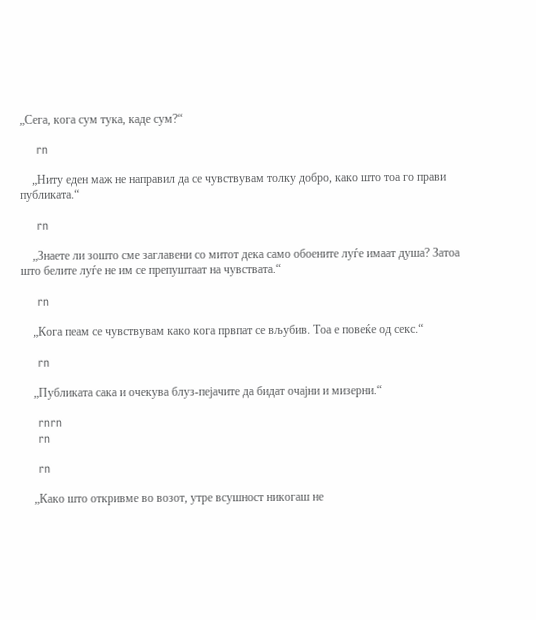„Сега, кога сум тука, каде сум?“

    rn

    „Ниту еден маж не направил да се чувствувам толку добро, како што тоа го прави публиката.“

    rn

    „Знаете ли зошто сме заглавени со митот дека само обоените луѓе имаат душа? Затоа што белите луѓе не им се препуштаат на чувствата.“

    rn

    „Кога пеам се чувствувам како кога првпат се вљубив. Тоа е повеќе од секс.“

    rn

    „Публиката сака и очекува блуз-пејачите да бидат очајни и мизерни.“

    rnrn
    rn

    rn

    „Како што откривме во возот, утре всушност никогаш не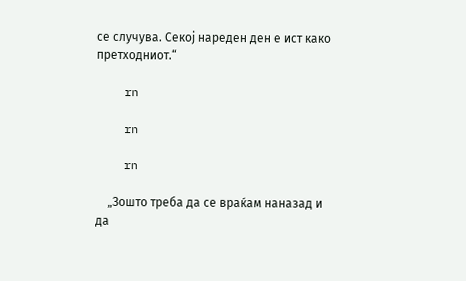се случува. Секој нареден ден е ист како претходниот.“

    rn

    rn

    rn

    „Зошто треба да се враќам наназад и да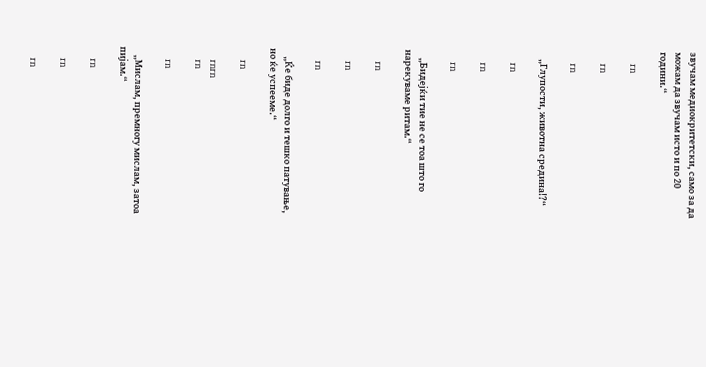звучам медиокритетски, само за да можам да звучам исто и по 20 години.“

    rn

    rn

    rn

    „Глупости, животна средина!?“

    rn

    rn

    rn

    „Бидејќи тие не се тоа што го нарекуваме ритам.“

    rn

    rn

    rn

    „Ќе биде долго и тешко патување, но ќе успееме.“

    rn

    rnrn
    rn

    rn

    „Мислам, премногу мислам, затоа пијам.“

    rn

    rn

    rn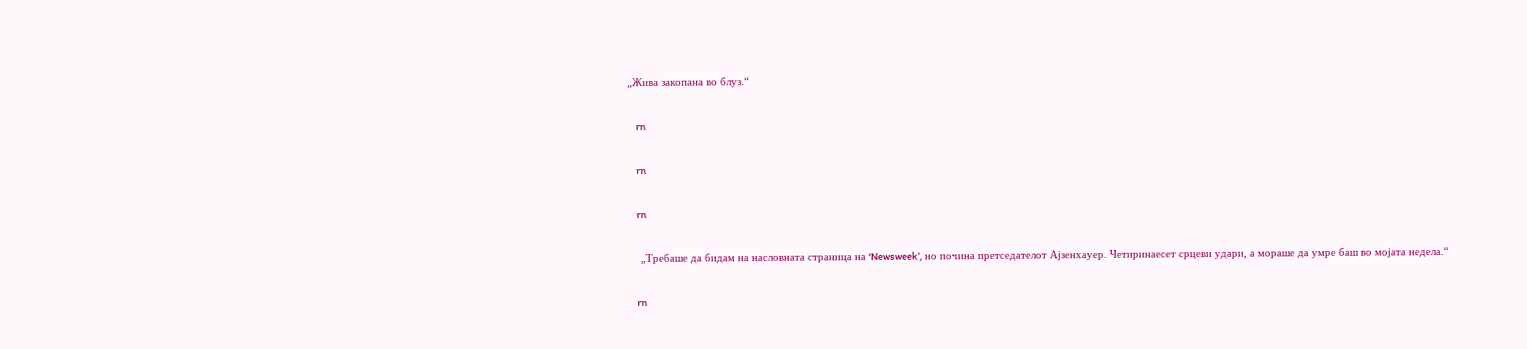„Жива закопана во блуз.“

    rn

    rn

    rn

    „Требаше да бидам на насловната страница на ‘Newsweek’, но почина претседателот Ајзенхауер. Четиринаесет срцеви удари, а мораше да умре баш во мојата недела.“

    rn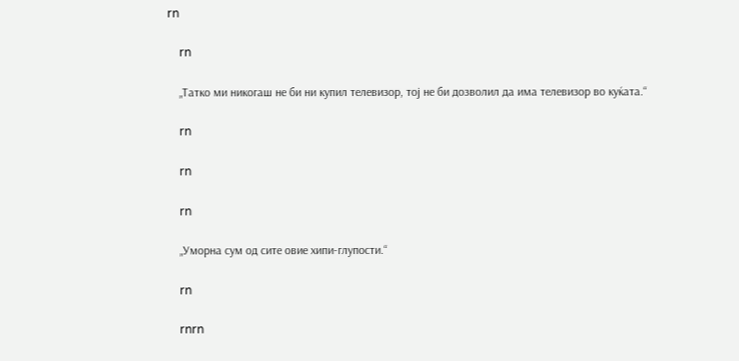rn

    rn

    „Татко ми никогаш не би ни купил телевизор, тој не би дозволил да има телевизор во куќата.“

    rn

    rn

    rn

    „Уморна сум од сите овие хипи-глупости.“

    rn

    rnrn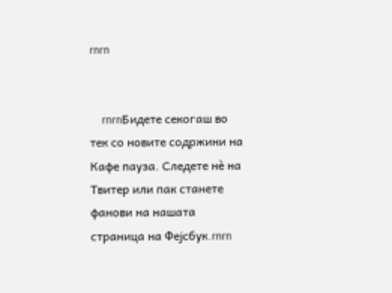rnrn


    rnrnБидете секогаш во тек со новите содржини на Кафе пауза. Следете нè на Твитер или пак станете фанови на нашата страница на Фејсбук.rnrn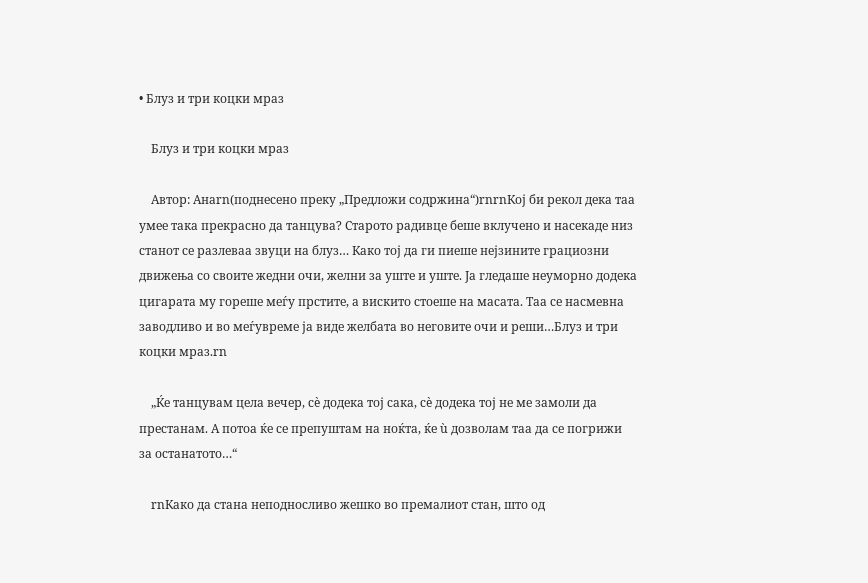• Блуз и три коцки мраз

    Блуз и три коцки мраз

    Автор: Анаrn(поднесено преку „Предложи содржина“)rnrnКој би рекол дека таа умее така прекрасно да танцува? Старото радивце беше вклучено и насекаде низ станот се разлеваа звуци на блуз… Како тој да ги пиеше нејзините грациозни движења со своите жедни очи, желни за уште и уште. Ја гледаше неуморно додека цигарата му гореше меѓу прстите, а вискито стоеше на масата. Таа се насмевна заводливо и во меѓувреме ја виде желбата во неговите очи и реши…Блуз и три коцки мраз.rn

    „Ќе танцувам цела вечер, сè додека тој сака, сè додека тој не ме замоли да престанам. А потоа ќе се препуштам на ноќта, ќе ù дозволам таа да се погрижи за останатото…“

    rnКако да стана неподносливо жешко во премалиот стан, што од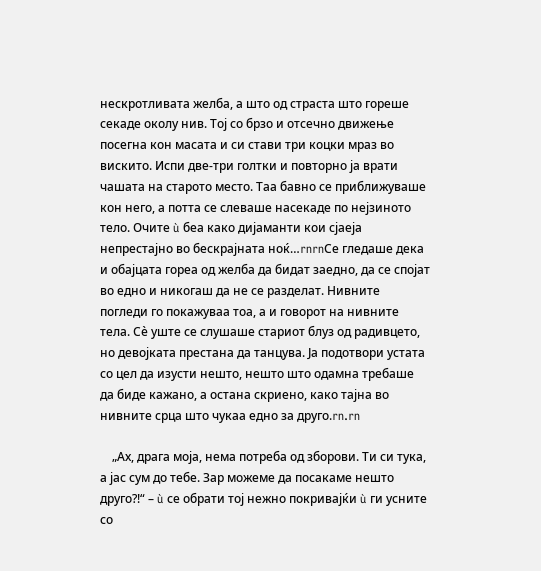нескротливата желба, а што од страста што гореше секаде околу нив. Тој со брзо и отсечно движење посегна кон масата и си стави три коцки мраз во вискито. Испи две-три голтки и повторно ја врати чашата на старото место. Таа бавно се приближуваше кон него, а потта се слеваше насекаде по нејзиното тело. Очите ù беа како дијаманти кои сјаеја непрестајно во бескрајната ноќ…rnrnСе гледаше дека и обајцата гореа од желба да бидат заедно, да се спојат во едно и никогаш да не се разделат. Нивните погледи го покажуваа тоа, а и говорот на нивните тела. Сè уште се слушаше стариот блуз од радивцето, но девојката престана да танцува. Ја подотвори устата со цел да изусти нешто, нешто што одамна требаше да биде кажано, а остана скриено, како тајна во нивните срца што чукаа едно за друго.rn.rn

    „Ах, драга моја, нема потреба од зборови. Ти си тука, а јас сум до тебе. Зар можеме да посакаме нешто друго?!“ – ù се обрати тој нежно покривајќи ù ги усните со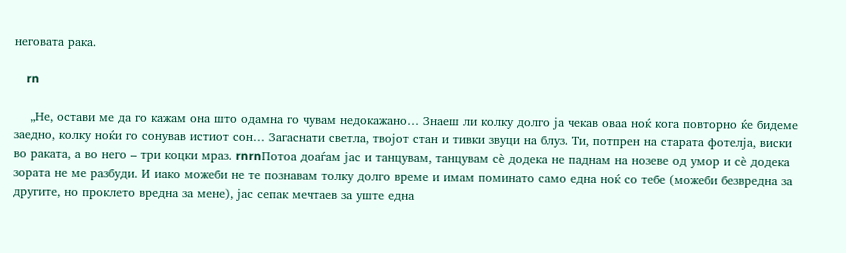неговата рака.

    rn

    „Не, остави ме да го кажам она што одамна го чувам недокажано… Знаеш ли колку долго ја чекав оваа ноќ кога повторно ќе бидеме заедно, колку ноќи го сонував истиот сон… Загаснати светла, твојот стан и тивки звуци на блуз. Ти, потпрен на старата фотелја, виски во раката, а во него – три коцки мраз. rnrnПотоа доаѓам јас и танцувам, танцувам сè додека не паднам на нозеве од умор и сè додека зората не ме разбуди. И иако можеби не те познавам толку долго време и имам поминато само една ноќ со тебе (можеби безвредна за другите, но проклето вредна за мене), јас сепак мечтаев за уште една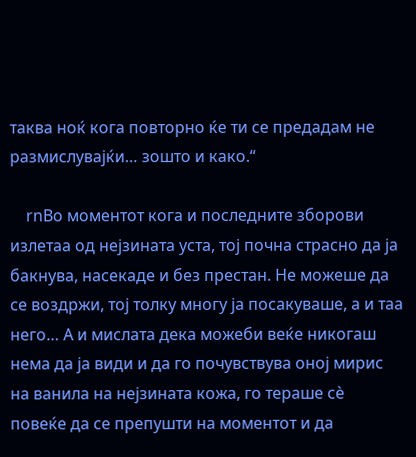таква ноќ кога повторно ќе ти се предадам не размислувајќи… зошто и како.“

    rnВо моментот кога и последните зборови излетаа од нејзината уста, тој почна страсно да ја бакнува, насекаде и без престан. Не можеше да се воздржи, тој толку многу ја посакуваше, а и таа него… А и мислата дека можеби веќе никогаш нема да ја види и да го почувствува оној мирис на ванила на нејзината кожа, го тераше сè повеќе да се препушти на моментот и да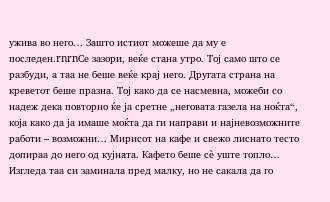ужива во него… Зашто истиот можеше да му е последен.rnrnСе зазори, веќе стана утро. Тој само што се разбуди, а таа не беше веќе крај него. Другата страна на креветот беше празна. Тој како да се насмевна, можеби со надеж дека повторно ќе ја сретне „неговата газела на ноќта“, која како да ја имаше моќта да ги направи и најневозможните работи – возможни… Мирисот на кафе и свежо лиснато тесто допираа до него од кујната. Кафето беше сè уште топло… Изгледа таа си заминала пред малку, но не сакала да го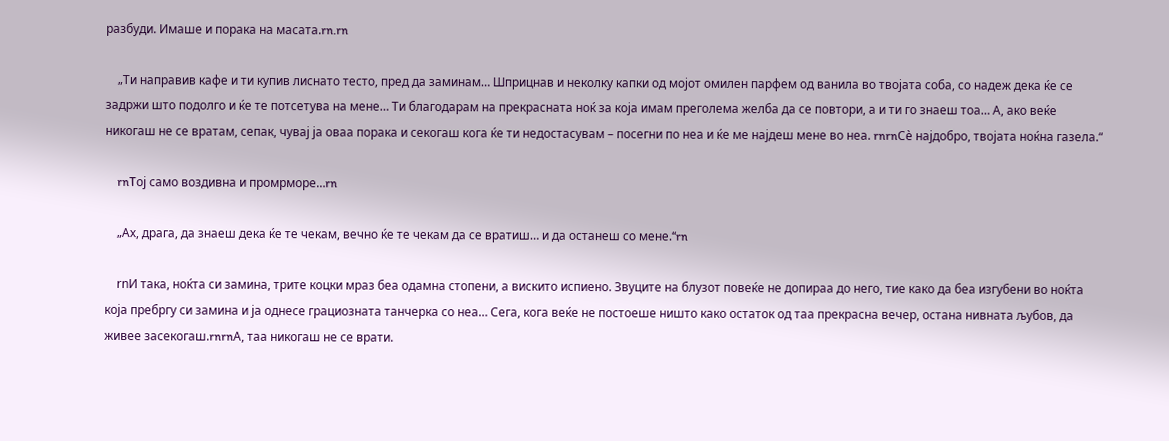разбуди. Имаше и порака на масата.rn.rn

    „Ти направив кафе и ти купив лиснато тесто, пред да заминам… Шприцнав и неколку капки од мојот омилен парфем од ванила во твојата соба, со надеж дека ќе се задржи што подолго и ќе те потсетува на мене… Ти благодарам на прекрасната ноќ за која имам преголема желба да се повтори, а и ти го знаеш тоа… А, ако веќе никогаш не се вратам, сепак, чувај ја оваа порака и секогаш кога ќе ти недостасувам – посегни по неа и ќе ме најдеш мене во неа. rnrnСè најдобро, твојата ноќна газела.“

    rnTој само воздивна и промрморе…rn

    „Ах, драга, да знаеш дека ќе те чекам, вечно ќе те чекам да се вратиш… и да останеш со мене.“rn

    rnИ така, ноќта си замина, трите коцки мраз беа одамна стопени, а вискито испиено. Звуците на блузот повеќе не допираа до него, тие како да беа изгубени во ноќта која пребргу си замина и ја однесе грациозната танчерка со неа… Сега, кога веќе не постоеше ништо како остаток од таа прекрасна вечер, остана нивната љубов, да живее засекогаш.rnrnА, таа никогаш не се врати.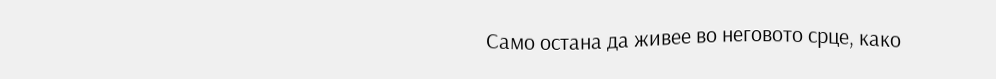Само остана да живее во неговото срце, како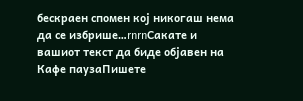бескраен спомен кој никогаш нема да се избрише…rnrnСакате и вашиот текст да биде објавен на Кафе паузаПишете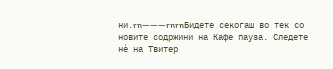ни.rn———rnrnБидете секогаш во тек со новите содржини на Кафе пауза. Следете нè на Твитер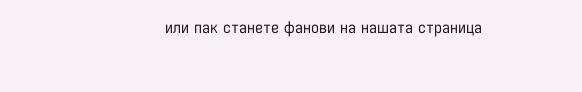или пак станете фанови на нашата страница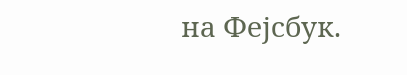на Фејсбук.